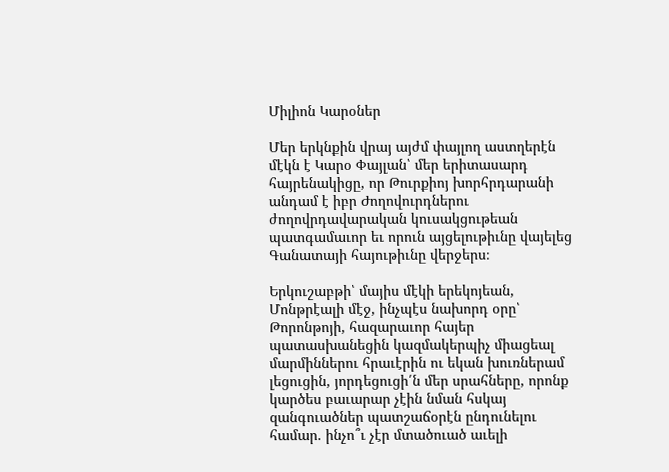Միլիոն Կարօներ

Մեր երկնքին վրայ այժմ փայլող աստղերէն մէկն է Կարօ Փայլան՝ մեր երիտասարդ հայրենակիցը, որ Թուրքիոյ խորհրդարանի անդամ է իբր Ժողովուրդներու ժողովրդավարական կուսակցութեան պատգամաւոր եւ որուն այցելութիւնը վայելեց Գանատայի հայութիւնը վերջերս։

Երկուշաբթի՝ մայիս մէկի երեկոյեան, Մոնթրէալի մէջ, ինչպէս նախորդ օրը՝ Թորոնթոյի, հազարաւոր հայեր պատասխանեցին կազմակերպիչ միացեալ մարմիններու հրաւէրին ու եկան խուռներամ լեցուցին, յորդեցուցի՛ն մեր սրահները, որոնք կարծես բաւարար չէին նման հսկայ զանգուածներ պատշաճօրէն ընդունելու համար. ինչո՞ւ չէր մտածուած աւելի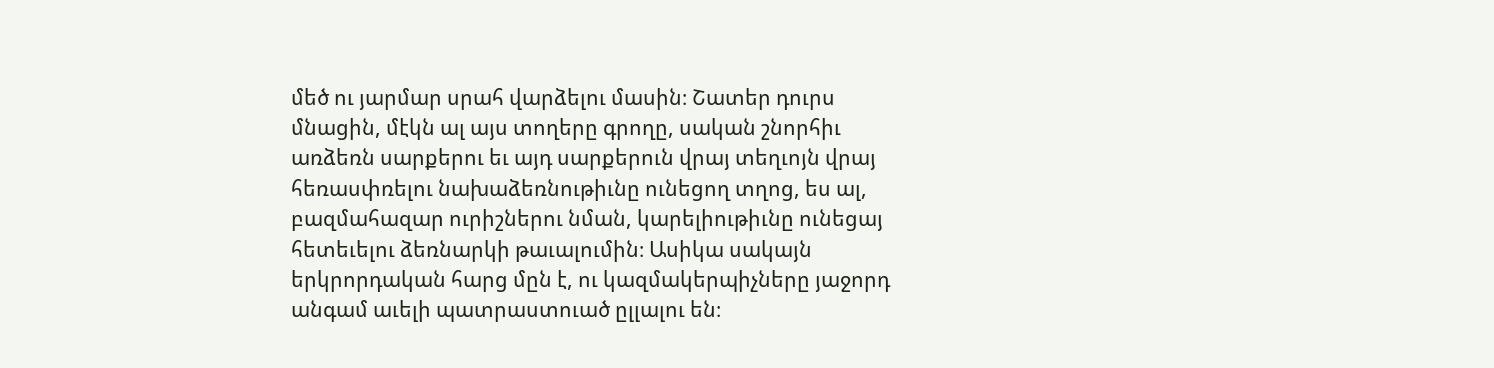մեծ ու յարմար սրահ վարձելու մասին։ Շատեր դուրս մնացին, մէկն ալ այս տողերը գրողը, սական շնորհիւ առձեռն սարքերու եւ այդ սարքերուն վրայ տեղւոյն վրայ հեռասփռելու նախաձեռնութիւնը ունեցող տղոց, ես ալ, բազմահազար ուրիշներու նման, կարելիութիւնը ունեցայ հետեւելու ձեռնարկի թաւալումին։ Ասիկա սակայն երկրորդական հարց մըն է, ու կազմակերպիչները յաջորդ անգամ աւելի պատրաստուած ըլլալու են։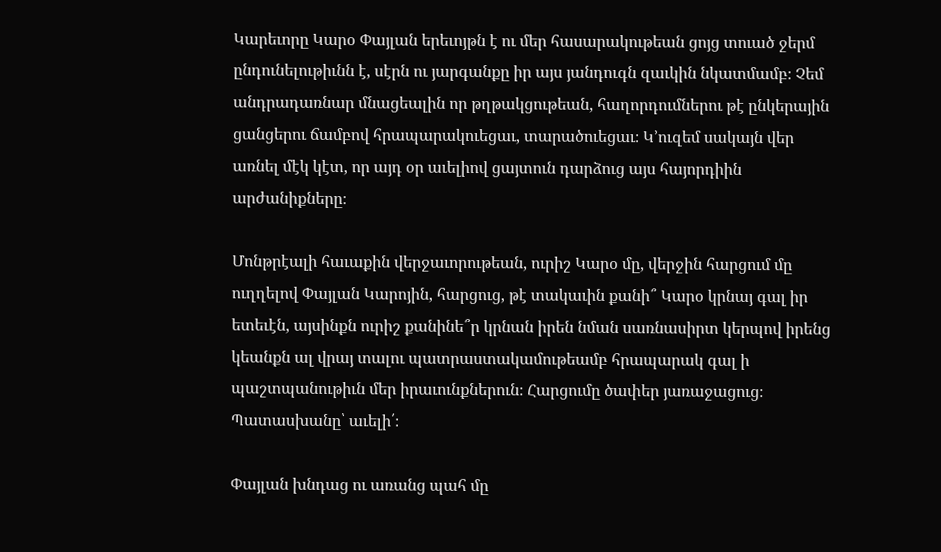Կարեւորը Կարօ Փայլան երեւոյթն է ու մեր հասարակութեան ցոյց տուած ջերմ ընդունելութիւնն է, սէրն ու յարգանքը իր այս յանդուգն զաւկին նկատմամբ։ Չեմ անդրադառնար մնացեալին որ թղթակցութեան, հաղորդումներու թէ ընկերային ցանցերու ճամբով հրապարակուեցաւ, տարածուեցաւ։ Կ՚ուզեմ սակայն վեր առնել մէկ կէտ, որ այդ օր աւելիով ցայտուն դարձուց այս հայորդիին արժանիքները։

Մոնթրէալի հաւաքին վերջաւորութեան, ուրիշ Կարօ մը, վերջին հարցում մը ուղղելով Փայլան Կարոյին, հարցուց, թէ տակաւին քանի՞ Կարօ կրնայ գալ իր ետեւէն, այսինքն ուրիշ քանինե՞ր կրնան իրեն նման սառնասիրտ կերպով իրենց կեանքն ալ վրայ տալու պատրաստակամութեամբ հրապարակ գալ ի պաշտպանութիւն մեր իրաւունքներուն։ Հարցումը ծափեր յառաջացուց։ Պատասխանը՝ աւելի՛։

Փայլան խնդաց ու առանց պահ մը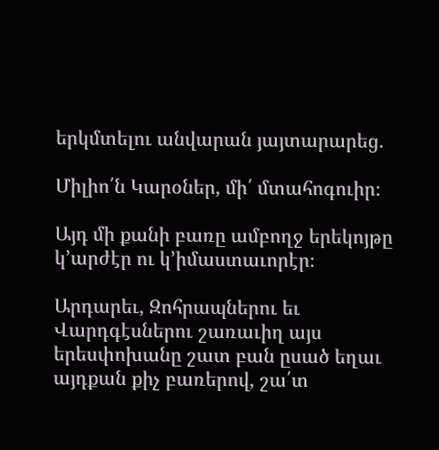երկմտելու անվարան յայտարարեց.

Միլիո՛ն Կարօներ, մի՛ մտահոգուիր։

Այդ մի քանի բառը ամբողջ երեկոյթը կ՚արժէր ու կ՚իմաստաւորէր։

Արդարեւ, Զոհրապներու եւ Վարդգէսներու շառաւիղ այս երեսփոխանը շատ բան ըսած եղաւ այդքան քիչ բառերով, շա՛տ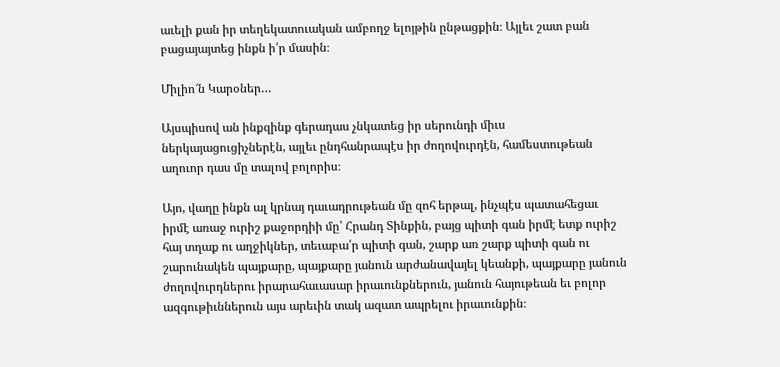աւելի քան իր տեղեկատուական ամբողջ ելոյթին ընթացքին։ Այլեւ շատ բան բացայայտեց ինքն ի՛ր մասին։

Միլիո՜ն Կարօներ…

Այսպիսով ան ինքզինք գերադաս չնկատեց իր սերունդի միւս ներկայացուցիչներէն, այլեւ ընդհանրապէս իր ժողովուրդէն, համեստութեան աղուոր դաս մը տալով բոլորիս։

Այո, վաղը ինքն ալ կրնայ դաւադրութեան մը զոհ երթալ, ինչպէս պատահեցաւ իրմէ առաջ ուրիշ քաջորդիի մը՝ Հրանդ Տինքին, բայց պիտի գան իրմէ ետք ուրիշ հայ տղաք ու աղջիկներ, տեւաբա՛ր պիտի գան, շարք առ շարք պիտի գան ու շարունակեն պայքարը, պայքարը յանուն արժանավայել կեանքի, պայքարը յանուն ժողովուրդներու իրարահաւասար իրաւունքներուն, յանուն հայութեան եւ բոլոր ազգութիւններուն այս արեւին տակ ազատ ապրելու իրաւունքին։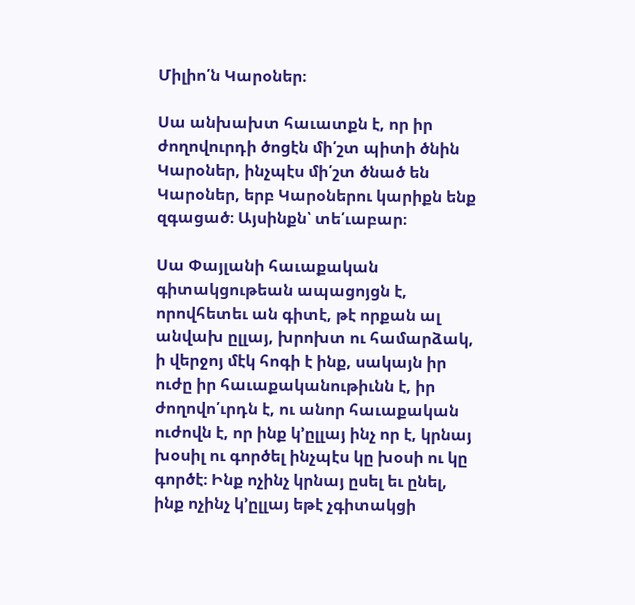Միլիո՛ն Կարօներ։

Սա անխախտ հաւատքն է, որ իր ժողովուրդի ծոցէն մի՛շտ պիտի ծնին Կարօներ, ինչպէս մի՛շտ ծնած են Կարօներ, երբ Կարօներու կարիքն ենք զգացած։ Այսինքն՝ տե՛ւաբար։

Սա Փայլանի հաւաքական գիտակցութեան ապացոյցն է, որովհետեւ ան գիտէ, թէ որքան ալ անվախ ըլլայ, խրոխտ ու համարձակ, ի վերջոյ մէկ հոգի է ինք, սակայն իր ուժը իր հաւաքականութիւնն է, իր ժողովո՛ւրդն է, ու անոր հաւաքական ուժովն է, որ ինք կ՚ըլլայ ինչ որ է, կրնայ խօսիլ ու գործել ինչպէս կը խօսի ու կը գործէ։ Ինք ոչինչ կրնայ ըսել եւ ընել, ինք ոչինչ կ՚ըլլայ եթէ չգիտակցի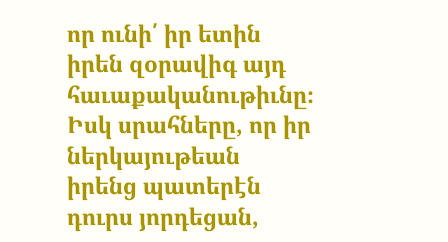որ ունի՛ իր ետին իրեն զօրավիգ այդ հաւաքականութիւնը։ Իսկ սրահները, որ իր ներկայութեան իրենց պատերէն դուրս յորդեցան,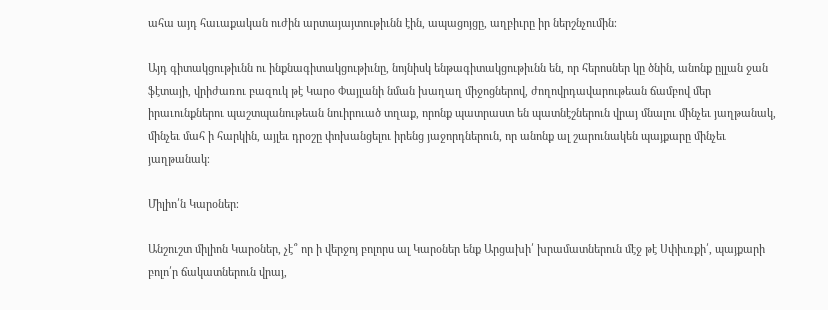ահա այդ հաւաքական ուժին արտայայտութիւնն էին, ապացոյցը, աղբիւրը իր ներշնչումին։

Այդ գիտակցութիւնն ու ինքնագիտակցութիւնը, նոյնիսկ ենթագիտակցութիւնն են, որ հերոսներ կը ծնին, անոնք ըլլան ջան ֆէտայի, վրիժառու բազուկ թէ Կարօ Փայլանի նման խաղաղ միջոցներով, ժողովրդավարութեան ճամբով մեր իրաւունքներու պաշտպանութեան նուիրուած տղաք, որոնք պատրաստ են պատնէշներուն վրայ մնալու մինչեւ յաղթանակ, մինչեւ մահ ի հարկին, այլեւ դրօշը փոխանցելու իրենց յաջորդներուն, որ անոնք ալ շարունակեն պայքարը մինչեւ յաղթանակ։

Միլիո՛ն Կարօներ։

Անշուշտ միլիոն Կարօներ, չէ՞ որ ի վերջոյ բոլորս ալ Կարօներ ենք Արցախի՛ խրամատներուն մէջ թէ Սփիւռքի՛, պայքարի բոլո՛ր ճակատներուն վրայ,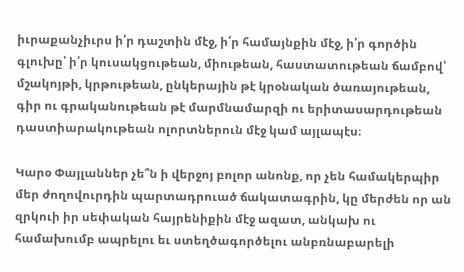իւրաքանչիւրս ի՛ր դաշտին մէջ, ի՛ր համայնքին մէջ, ի՛ր գործին գլուխը՝ ի՛ր կուսակցութեան, միութեան, հաստատութեան ճամբով՝ մշակոյթի, կրթութեան, ընկերային թէ կրօնական ծառայութեան, գիր ու գրականութեան թէ մարմնամարզի ու երիտասարդութեան դաստիարակութեան ոլորտներուն մէջ կամ այլապէս։

Կարօ Փայլաններ չե՞ն ի վերջոյ բոլոր անոնք, որ չեն համակերպիր մեր ժողովուրդին պարտադրուած ճակատագրին, կը մերժեն որ ան զրկուի իր սեփական հայրենիքին մէջ ազատ, անկախ ու համախումբ ապրելու եւ ստեղծագործելու անբռնաբարելի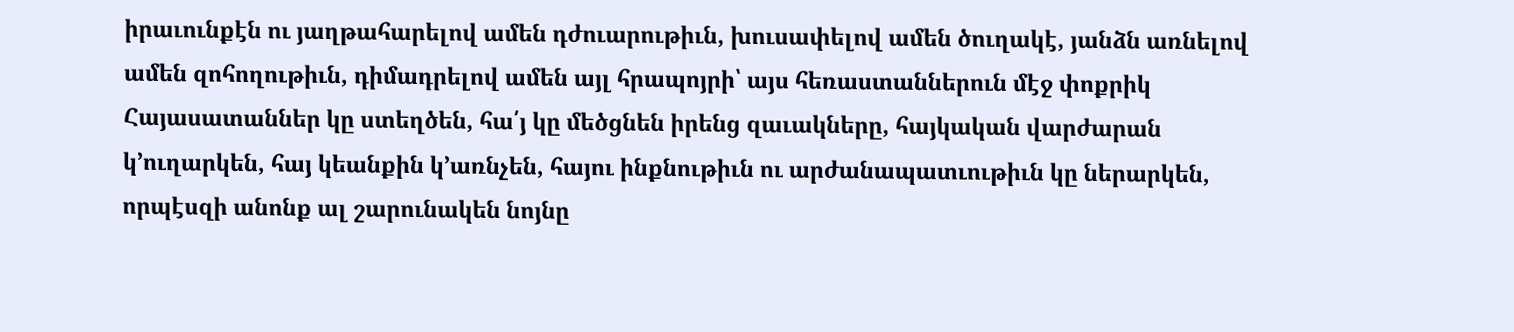իրաւունքէն ու յաղթահարելով ամեն դժուարութիւն, խուսափելով ամեն ծուղակէ, յանձն առնելով ամեն զոհողութիւն, դիմադրելով ամեն այլ հրապոյրի՝ այս հեռաստաններուն մէջ փոքրիկ Հայասատաններ կը ստեղծեն, հա՛յ կը մեծցնեն իրենց զաւակները, հայկական վարժարան կ՚ուղարկեն, հայ կեանքին կ՚առնչեն, հայու ինքնութիւն ու արժանապատւութիւն կը ներարկեն, որպէսզի անոնք ալ շարունակեն նոյնը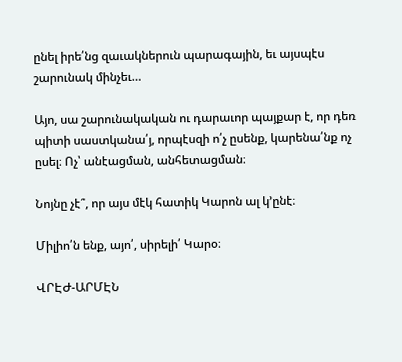ընել իրե՛նց զաւակներուն պարագային, եւ այսպէս շարունակ մինչեւ…

Այո, սա շարունակական ու դարաւոր պայքար է, որ դեռ պիտի սաստկանա՛յ, որպէսզի ո՛չ ըսենք, կարենա՛նք ոչ ըսել։ Ոչ՝ անէացման, անհետացման։

Նոյնը չէ՞, որ այս մէկ հատիկ Կարոն ալ կ՚ընէ։

Միլիո՛ն ենք, այո՛, սիրելի՛ Կարօ։

ՎՐԷԺ-ԱՐՄԷՆ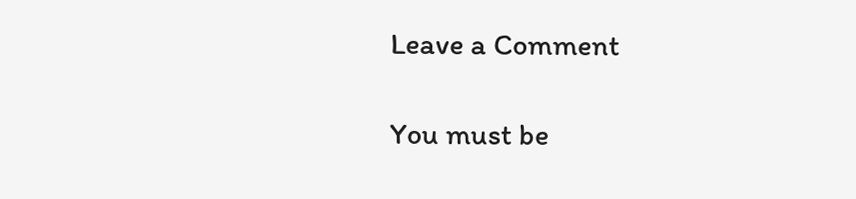Leave a Comment

You must be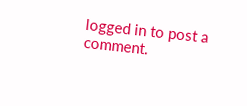logged in to post a comment.